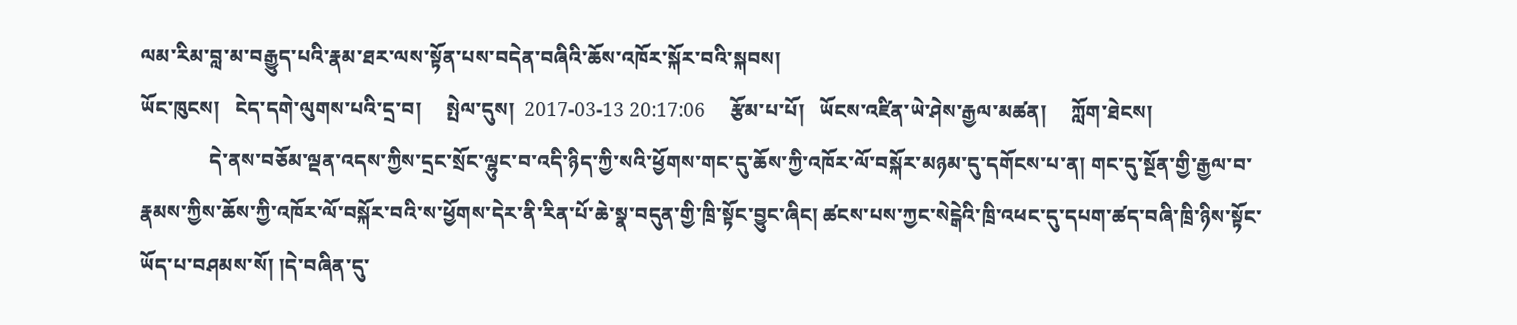ལམ་རིམ་བླ་མ་བརྒྱུད་པའི་རྣམ་ཐར་ལས་སྟོན་པས་བདེན་བཞིའི་ཆོས་འཁོར་སྐོར་བའི་སྐབས།
ཡོང་ཁུངས།   ངེད་དགེ་ལུགས་པའི་དྲ་བ།     སྤེལ་དུས།  2017-03-13 20:17:06     རྩོམ་པ་པོ།   ཡོངས་འཛིན་ཡེ་ཤེས་རྒྱལ་མཚན།     ཀློག་ཐེངས།
              དེ་ནས་བཅོམ་ལྡན་འདས་ཀྱིས་དྲང་སྲོང་ལྷུང་བ་འདི་ཉིད་ཀྱི་སའི་ཕྱོགས་གང་དུ་ཆོས་ཀྱི་འཁོར་ལོ་བསྐོར་མཉམ་དུ་དགོངས་པ་ན། གང་དུ་སྔོན་གྱི་རྒྱལ་བ་རྣམས་ཀྱིས་ཆོས་ཀྱི་འཁོར་ལོ་བསྐོར་བའི་ས་ཕྱོགས་དེར་ནི་རིན་པོ་ཆེ་སྣ་བདུན་གྱི་ཁྲི་སྟོང་བྱུང་ཞིང། ཚངས་པས་ཀྱང་སེངྒེའི་ཁྲི་འཕང་དུ་དཔག་ཚད་བཞི་ཁྲི་ཉིས་སྟོང་ཡོད་པ་བཤམས་སོ། །དེ་བཞིན་དུ་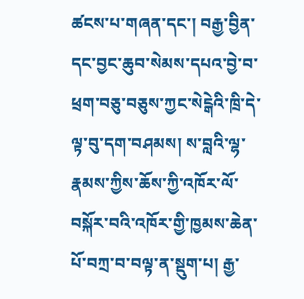ཚངས་པ་གཞན་དང་། བརྒྱ་བྱིན་དང་བྱང་ཆུབ་སེམས་དཔའ་བྱེ་བ་ཕྲག་བཅུ་བཅུས་ཀྱང་སེངྒེའི་ཁྲི་དེ་ལྟ་བུ་དག་བཤམས། ས་བླའི་ལྷ་རྣམས་ཀྱིས་ཆོས་ཀྱི་འཁོར་ལོ་བསྐོར་བའི་འཁོར་གྱི་ཁྱམས་ཆེན་པོ་བཀྲ་བ་བལྟ་ན་སྡུག་པ། རྒྱ་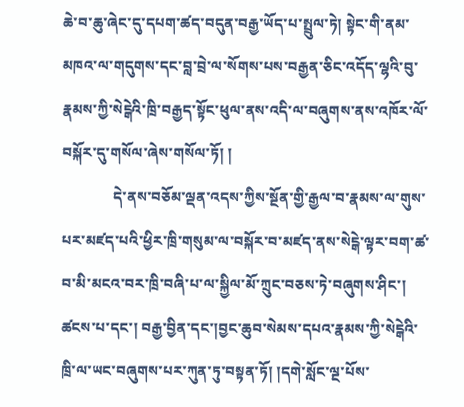ཆེ་བ་ཆུ་ཞེང་དུ་དཔག་ཚད་བདུན་བརྒྱ་ཡོད་པ་སྤྲུལ་ཏེ། སྟེང་གི་ནམ་མཁའ་ལ་གདུགས་དང་བླ་བྲེ་ལ་སོགས་པས་བརྒྱན་ཅིང་འདོད་ལྷའི་བུ་རྣམས་ཀྱི་སེངྒེའི་ཁྲི་བརྒྱད་སྟོང་ཕུལ་ནས་འདི་ལ་བཞུགས་ནས་འཁོར་ལོ་བསྐོར་དུ་གསོལ་ཞེས་གསོལ་ཏོ། །
              དེ་ནས་བཅོམ་ལྡན་འདས་ཀྱིས་སྔོན་གྱི་རྒྱལ་བ་རྣམས་ལ་གུས་པར་མཛད་པའི་ཕྱིར་ཁྲི་གསུམ་ལ་བསྐོར་བ་མཛད་ནས་སེངྒེ་ལྟར་བག་ཚ་བ་མི་མངའ་བར་ཁྲི་བཞི་པ་ལ་སྐྱིལ་མོ་ཀྲུང་བཅས་ཏེ་བཞུགས་ཤིང་། ཚངས་པ་དང་། བརྒྱ་བྱིན་དང་།བྱང་ཆུབ་སེམས་དཔའ་རྣམས་ཀྱི་སེངྒེའི་ཁྲི་ལ་ཡང་བཞུགས་པར་ཀུན་ཏུ་བསྟན་ཏོ། །དགེ་སློང་ལྔ་པོས་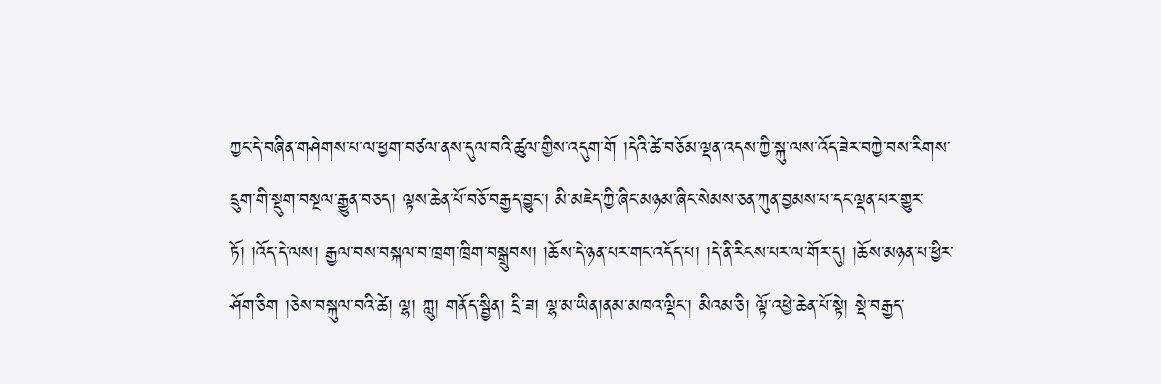ཀྱང་དེ་བཞིན་གཤེགས་པ་ལ་ཕྱག་བཙལ་ནས་དུལ་བའི་ཚུལ་གྱིས་འདུག་གོ །དེའི་ཚེ་བཅོམ་ལྡན་འདས་ཀྱི་སྐུ་ལས་འོད་ཟེར་བཀྱེ་བས་རིགས་དྲུག་གི་སྡུག་བསྔལ་རྒྱུན་བཅད། ལྟས་ཆེན་པོ་བཅོ་བརྒྱད་བྱུང་། མི་མཇེད་ཀྱི་ཞིང་མཉམ་ཞིང་སེམས་ཅན་ཀུན་བྱམས་པ་དང་ལྡན་པར་གྱུར་ཏོ། །འོད་དེ་ལས། རྒྱལ་བས་བསྐལ་བ་ཁྲག་ཁྲིག་བསྒྲུབས། །ཆོས་དེ་ཉན་པར་གང་འདོད་པ། །དེ་ནི་རིངས་པར་ལ་གོར་དུ། །ཆོས་མཉན་པ་ཕྱིར་ཤོག་ཅིག །ཅེས་བསྐུལ་བའི་ཚེ། ལྷ། ཀླུ། གནོད་སྦྱིན། དྲི་ཟ། ལྷ་མ་ཡིན།ནམ་མཁའ་ལྡིང་། མིའམ་ཅི། ལྟོ་འཕྱེ་ཆེན་པོ་སྟེ། སྡེ་བརྒྱད་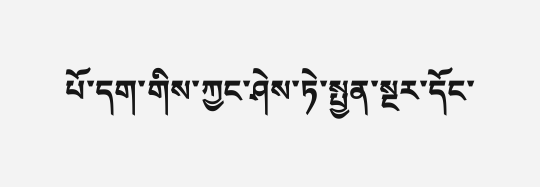པོ་དག་གིས་ཀྱང་ཤེས་ཏེ་སྤྱན་སྔར་དོང་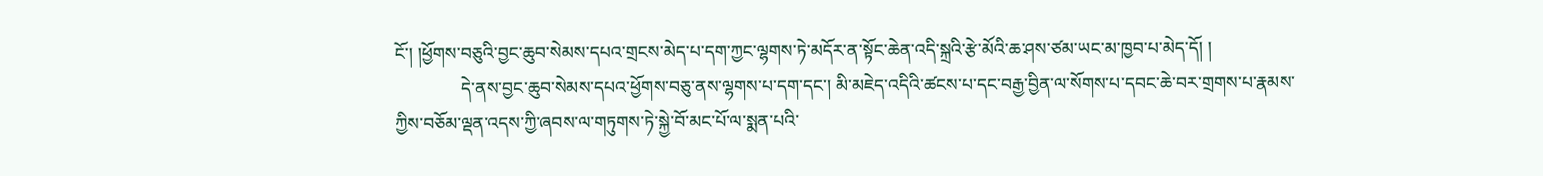ངོ་། །ཕྱོགས་བཅུའི་བྱང་ཆུབ་སེམས་དཔའ་གྲངས་མེད་པ་དག་ཀྱང་ལྷགས་ཏེ་མདོར་ན་སྟོང་ཆེན་འདི་སྐྲའི་རྩེ་མོའི་ཆ་ཤས་ཙམ་ཡང་མ་ཁྱབ་པ་མེད་དོ། །
               དེ་ནས་བྱང་ཆུབ་སེམས་དཔའ་ཕྱོགས་བཅུ་ནས་ལྷགས་པ་དག་དང་། མི་མཇེད་འདིའི་ཚངས་པ་དང་བརྒྱ་བྱིན་ལ་སོགས་པ་དབང་ཆེ་བར་གྲགས་པ་རྣམས་ཀྱིས་བཅོམ་ལྡན་འདས་ཀྱི་ཞབས་ལ་གཏུགས་ཏེ་སྐྱེ་བོ་མང་པོ་ལ་སྨན་པའི་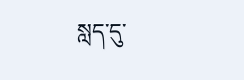སླད་དུ་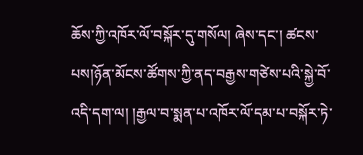ཆོས་ཀྱི་འཁོར་ལོ་བསྐོར་དུ་གསོལ། ཞེས་དང་། ཚངས་པས།ཉོན་མོངས་ཚོགས་ཀྱི་ནད་བརྒྱས་གཙེས་པའི་སྐྱེ་བོ་འདི་དག་ལ། །རྒྱལ་བ་སྨན་པ་འཁོར་ལོ་དམ་པ་བསྐོར་ཏེ་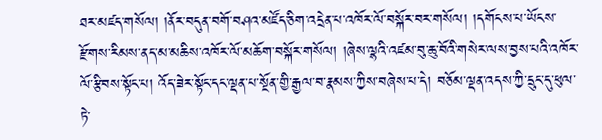ཐར་མཛད་གསོལ། །ནོར་བདུན་བགོ་བཤའ་མཛོད་ཅིག་འདྲེན་པ་འཁོར་ལོ་བསྐོར་བར་གསོལ། །དགོངས་པ་ཡོངས་རྫོགས་རིམས་ནད་མ་མཆིས་འཁོར་ལོ་མཆོག་བསྐོར་གསོལ། །ཞེས་ལྷའི་འཛམ་བུ་ཆུ་བོའི་གསེར་ལས་བྱས་པའི་འཁོར་ལོ་རྩིབས་སྟོང་པ། འོད་ཟེར་སྟོང་དང་ལྡན་པ་སྔོན་གྱི་རྒྱལ་བ་རྣམས་ཀྱིས་བཞེས་པ་དེ། བཅོམ་ལྡན་འདས་ཀྱི་དྲུང་དུ་ཕུལ་ཏེ་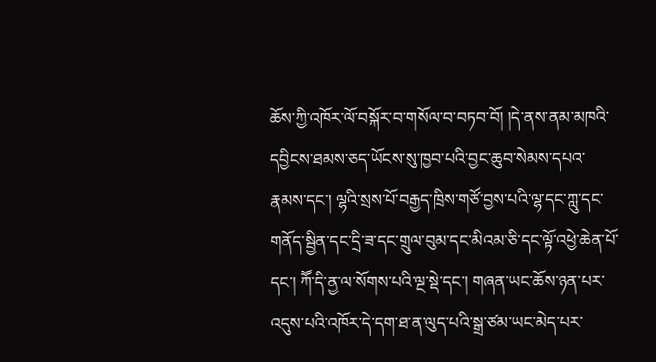ཆོས་ཀྱི་འཁོར་ལོ་བསྐོར་བ་གསོལ་བ་བཏབ་བོ། །དེ་ནས་ནམ་མཁའི་དབྱིངས་ཐམས་ཅད་ཡོངས་སུ་ཁྱབ་པའི་བྱང་ཆུབ་སེམས་དཔའ་རྣམས་དང་། ལྷའི་སྲས་པོ་བརྒྱད་ཁྲིས་གཙོ་བྱས་པའི་ལྷ་དང་ཀླུ་དང་གནོད་སྦྱིན་དང་དྲི་ཟ་དང་གྲུལ་བུམ་དང་མིའམ་ཅི་དང་ལྟོ་འཕྱེ་ཆེན་པོ་དང་། ཀཽ་དི་ནྱ་ལ་སོགས་པའི་ལྔ་སྡེ་དང་། གཞན་ཡང་ཆོས་ཉན་པར་འདུས་པའི་འཁོར་དེ་དག་ཐ་ན་ལུད་པའི་སྒྲ་ཙམ་ཡང་མེད་པར་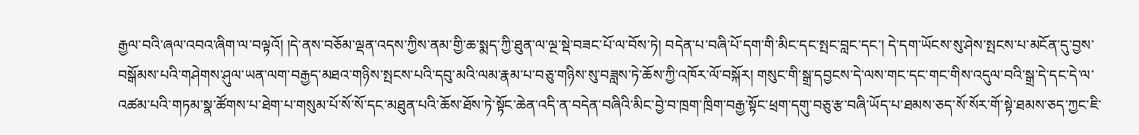རྒྱལ་བའི་ཞལ་འབའ་ཞིག་ལ་བལྟའོ། །དེ་ནས་བཅོམ་ལྡན་འདས་ཀྱིས་ནམ་གྱི་ཆ་སྨད་ཀྱི་ཐུན་ལ་ལྔ་སྡེ་བཟང་པོ་ལ་བོས་ཏེ། བདེན་པ་བཞི་པོ་དག་གི་མིང་དང་སྤང་བླང་དང་། དེ་དག་ཡོངས་སུ་ཤེས་སྤངས་པ་མངོན་དུ་བྱས་བསྒོམས་པའི་གཤེགས་ཤུལ་ཡན་ལག་བརྒྱད་མཐའ་གཉིས་སྤངས་པའི་དབུ་མའི་ལམ་རྣམ་པ་བཅུ་གཉིས་སུ་བཟླས་ཏེ་ཆོས་ཀྱི་འཁོར་ལོ་བསྐོར། གསུང་གི་སྒྲ་དབྱངས་དེ་ལས་གང་དང་གང་གིས་འདུལ་བའི་སྒྲ་དེ་དང་དེ་ལ་འཚམ་པའི་གཏམ་སྣ་ཚོགས་པ་ཐེག་པ་གསུམ་པོ་སོ་སོ་དང་མཐུན་པའི་ཆོས་ཐོས་ཏེ་སྟོང་ཆེན་འདི་ན་བདེན་བཞིའི་མིང་བྱེ་བ་ཁྲག་ཁྲིག་བརྒྱ་སྟོང་ཕྲག་དགུ་བཅུ་རྩ་བཞི་ཡོད་པ་ཐམས་ཅད་སོ་སོར་གོ་སྟེ་ཐམས་ཅད་ཀྱང་ཇི་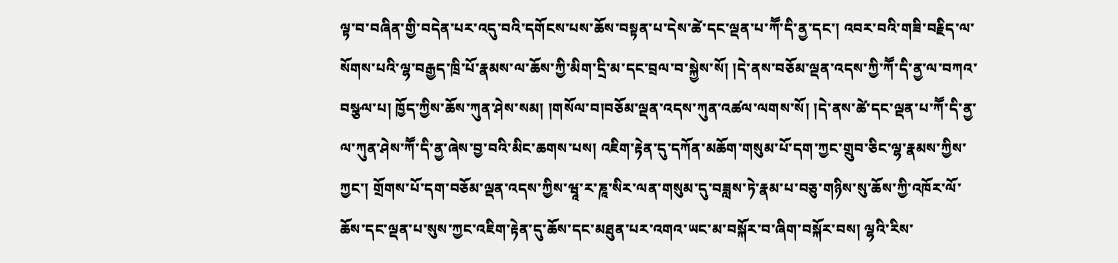ལྟ་བ་བཞིན་གྱི་བདེན་པར་འདུ་བའི་དགོངས་པས་ཆོས་བསྟན་པ་དེས་ཚེ་དང་ལྡན་པ་ཀཽ་དི་ནྱ་དང་། འབར་བའི་གཟི་བརྗིད་ལ་སོགས་པའི་ལྷ་བརྒྱད་ཁྲི་པོ་རྣམས་ལ་ཆོས་ཀྱི་མིག་དྲི་མ་དང་བྲལ་བ་སྐྱེས་སོ། །དེ་ནས་བཅོམ་ལྡན་འདས་ཀྱི་ཀཽ་དི་ནྱ་ལ་བཀའ་བསྩལ་པ། ཁྱོད་ཀྱིས་ཆོས་ཀུན་ཤེས་སམ། །གསོལ་བ།བཅོམ་ལྡན་འདས་ཀུན་འཚལ་ལགས་སོ། །དེ་ནས་ཚེ་དང་ལྡན་པ་ཀཽ་དི་ནྱ་ལ་ཀུན་ཤེས་ཀཽ་དི་ནྱ་ཞེས་བྱ་བའི་མིང་ཆགས་པས། འཇིག་རྟེན་དུ་དཀོན་མཆོག་གསུམ་པོ་དག་ཀྱང་གྲུབ་ཅིང་ལྷ་རྣམས་ཀྱིས་ཀྱང་། གྲོགས་པོ་དག་བཅོམ་ལྡན་འདས་ཀྱིས་ཝཱ་ར་ཎཱ་སིར་ལན་གསུམ་དུ་བཟླས་ཏེ་རྣམ་པ་བཅུ་གཉིས་སུ་ཆོས་ཀྱི་འཁོར་ལོ་ཆོས་དང་ལྡན་པ་སུས་ཀྱང་འཇིག་རྟེན་དུ་ཆོས་དང་མཐུན་པར་འགའ་ཡང་མ་བསྐོར་བ་ཞིག་བསྐོར་བས། ལྷའི་རིས་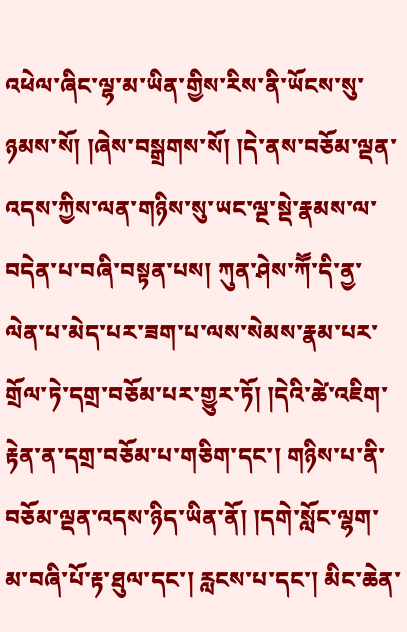འཕེལ་ཞིང་ལྷ་མ་ཡིན་གྱིས་རིས་ནི་ཡོངས་སུ་ཉམས་སོ། །ཞེས་བསྒྲགས་སོ། །དེ་ནས་བཅོམ་ལྡན་འདས་ཀྱིས་ལན་གཉིས་སུ་ཡང་ལྔ་སྡེ་རྣམས་ལ་བདེན་པ་བཞི་བསྟན་པས། ཀུན་ཤེས་ཀཽ་དི་ནྱ་ལེན་པ་མེད་པར་ཟག་པ་ལས་སེམས་རྣམ་པར་གྲོལ་ཏེ་དགྲ་བཅོམ་པར་གྱུར་ཏོ། །དེའི་ཚེ་འཇིག་རྟེན་ན་དགྲ་བཅོམ་པ་གཅིག་དང་། གཉིས་པ་ནི་བཅོམ་ལྡན་འདས་ཉིད་ཡིན་ནོ། །དགེ་སློང་ལྷག་མ་བཞི་པོ་རྟ་ཐུལ་དང་། རླངས་པ་དང་། མིང་ཆེན་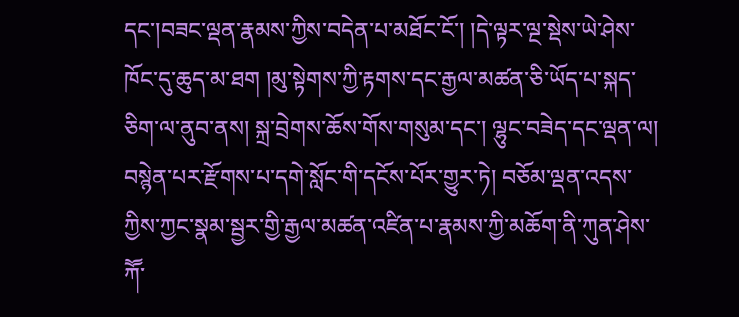དང་།བཟང་ལྡན་རྣམས་ཀྱིས་བདེན་པ་མཐོང་ངོ་། །དེ་ལྟར་ལྔ་སྡེས་ཡེ་ཤེས་ཁོང་དུ་ཆུད་མ་ཐག །མུ་སྟེགས་ཀྱི་རྟགས་དང་རྒྱལ་མཚན་ཅི་ཡོད་པ་སྐད་ཅིག་ལ་ནུབ་ནས། སྐྲ་བྲེགས་ཆོས་གོས་གསུམ་དང་། ལྷུང་བཟེད་དང་ལྡན་ལ། བསྙེན་པར་རྫོགས་པ་དགེ་སློང་གི་དངོས་པོར་གྱུར་ཏེ། བཅོམ་ལྡན་འདས་ཀྱིས་ཀྱང་སྣམ་སྦྱར་གྱི་རྒྱལ་མཚན་འཛིན་པ་རྣམས་ཀྱི་མཆོག་ནི་ཀུན་ཤེས་ཀཽ་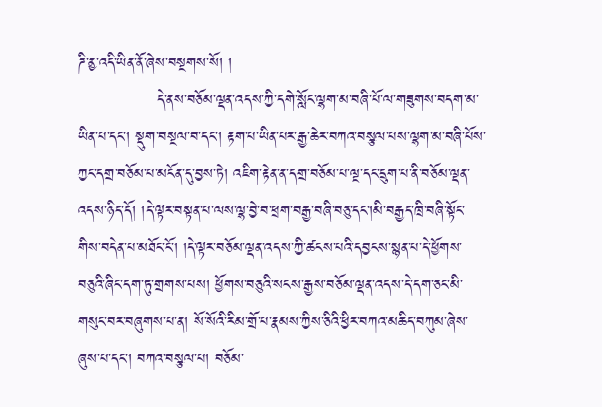ཌི་ནྱ་འདི་ཡིན་ནོ་ཞེས་བསྔགས་སོ། །
               དེ་ནས་བཅོམ་ལྡན་འདས་ཀྱི་དགེ་སློང་ལྷག་མ་བཞི་པོ་ལ་གཟུགས་བདག་མ་ཡིན་པ་དང་། སྡུག་བསྔལ་བ་དང་། རྟག་པ་ཡིན་པར་རྒྱ་ཆེར་བཀའ་བསྩལ་པས་ལྷག་མ་བཞི་པོས་ཀྱང་དགྲ་བཅོམ་པ་མངོན་དུ་བྱས་ཏེ། འཇིག་རྟེན་ན་དགྲ་བཅོམ་པ་ལྔ་དང་དྲུག་པ་ནི་བཅོམ་ལྡན་འདས་ཉིད་དོ། །དེ་ལྟར་བསྟན་པ་ལས་ལྷ་བྱེ་བ་ཕྲག་བརྒྱ་བཞི་བཅུ་དང་།མི་བརྒྱད་ཁྲི་བཞི་སྟོང་གིས་བདེན་པ་མཐོང་ངོ་། །དེ་ལྟར་བཅོམ་ལྡན་འདས་ཀྱི་ཚངས་པའི་དབྱངས་སྙན་པ་དེ་ཕྱོགས་བཅུའི་ཞིང་དག་ཏུ་གྲགས་པས། ཕྱོགས་བཅུའི་སངས་རྒྱས་བཅོམ་ལྡན་འདས་དེ་དག་ཅང་མི་གསུང་བར་བཞུགས་པ་ན། སོ་སོའི་རིམ་གྲོ་པ་རྣམས་ཀྱིས་ཅིའི་ཕྱིར་བཀའ་མཆིད་བཀུམ་ཞེས་ཞུས་པ་དང་། བཀའ་བསྩལ་པ། བཅོམ་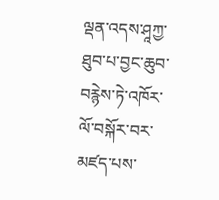ལྡན་འདས་ཤཱཀྱ་ཐུབ་པ་བྱང་ཆུབ་བརྙེས་ཏེ་འཁོར་ལོ་བསྐོར་བར་མཛད་པས་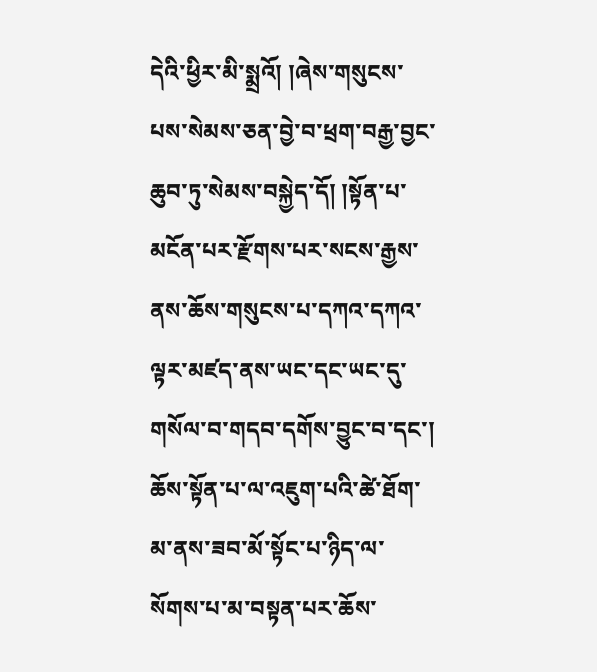དེའི་ཕྱིར་མི་སྨྲའོ། །ཞེས་གསུངས་པས་སེམས་ཅན་བྱེ་བ་ཕྲག་བརྒྱ་བྱང་ཆུབ་ཏུ་སེམས་བསྐྱེད་དོ། །སྟོན་པ་མངོན་པར་རྫོགས་པར་སངས་རྒྱས་ནས་ཆོས་གསུངས་པ་དཀའ་དཀའ་ལྟར་མཛད་ནས་ཡང་དང་ཡང་དུ་གསོལ་བ་གདབ་དགོས་བྱུང་བ་དང་། ཆོས་སྟོན་པ་ལ་འཇུག་པའི་ཚེ་ཐོག་མ་ནས་ཟབ་མོ་སྟོང་པ་ཉིད་ལ་སོགས་པ་མ་བསྟན་པར་ཆོས་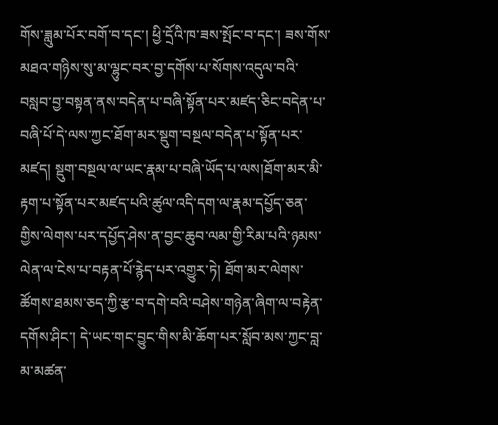གོས་ཟླུམ་པོར་བགོ་བ་དང་། ཕྱི་དྲོའི་ཁ་ཟས་སྤོང་བ་དང་། ཟས་གོས་མཐའ་གཉིས་སུ་མ་ལྷུང་བར་བྱ་དགོས་པ་སོགས་འདུལ་བའི་བསླབ་བྱ་བསྟན་ནས་བདེན་པ་བཞི་སྟོན་པར་མཛད་ཅིང་བདེན་པ་བཞི་པོ་དེ་ལས་ཀྱང་ཐོག་མར་སྡུག་བསྔལ་བདེན་པ་སྟོན་པར་མཛད། སྡུག་བསྔལ་ལ་ཡང་རྣམ་པ་བཞི་ཡོད་པ་ལས།ཐོག་མར་མི་རྟག་པ་སྟོན་པར་མཛད་པའི་ཚུལ་འདི་དག་ལ་རྣམ་དཔྱོད་ཅན་གྱིས་ལེགས་པར་དཔྱོད་ཤེས་ན་བྱང་ཆུབ་ལམ་གྱི་རིམ་པའི་ཉམས་ལེན་ལ་ངེས་པ་བརྟན་པོ་རྙེད་པར་འགྱུར་ཏེ། ཐོག་མར་ལེགས་ཚོགས་ཐམས་ཅད་ཀྱི་རྩ་བ་དགེ་བའི་བཤེས་གཉེན་ཞིག་ལ་བརྟེན་དགོས་ཤིང་། དེ་ཡང་གང་བྱུང་གིས་མི་ཆོག་པར་སློབ་མས་ཀྱང་བླ་མ་མཚན་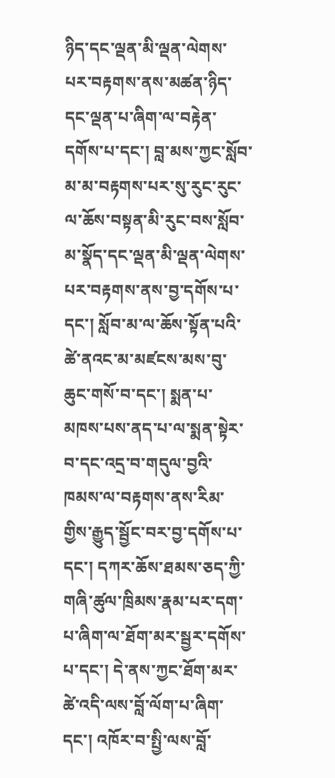ཉིད་དང་ལྡན་མི་ལྡན་ལེགས་པར་བརྟགས་ནས་མཚན་ཉིད་དང་ལྡན་པ་ཞིག་ལ་བརྟེན་དགོས་པ་དང་། བླ་མས་ཀྱང་སློབ་མ་མ་བརྟགས་པར་སུ་རུང་རུང་ལ་ཆོས་བསྟན་མི་རུང་བས་སློབ་མ་སྣོད་དང་ལྡན་མི་ལྡན་ལེགས་པར་བརྟགས་ནས་བྱ་དགོས་པ་དང་། སློབ་མ་ལ་ཆོས་སྟོན་པའི་ཚེ་ནའང་མ་མཛངས་མས་བུ་ཆུང་གསོ་བ་དང་། སྨན་པ་མཁས་པས་ནད་པ་ལ་སྨན་སྟེར་བ་དང་འདྲ་བ་གདུལ་བྱའི་ཁམས་ལ་བརྟགས་ནས་རིམ་གྱིས་རྒྱུད་སྦྱོང་བར་བྱ་དགོས་པ་དང་། དཀར་ཆོས་ཐམས་ཅད་ཀྱི་གཞི་ཚུལ་ཁྲིམས་རྣམ་པར་དག་པ་ཞིག་ལ་ཐོག་མར་སྦྱར་དགོས་པ་དང་། དེ་ནས་ཀྱང་ཐོག་མར་ཚེ་འདི་ལས་བློ་ལོག་པ་ཞིག་དང་། འཁོར་བ་སྤྱི་ལས་བློ་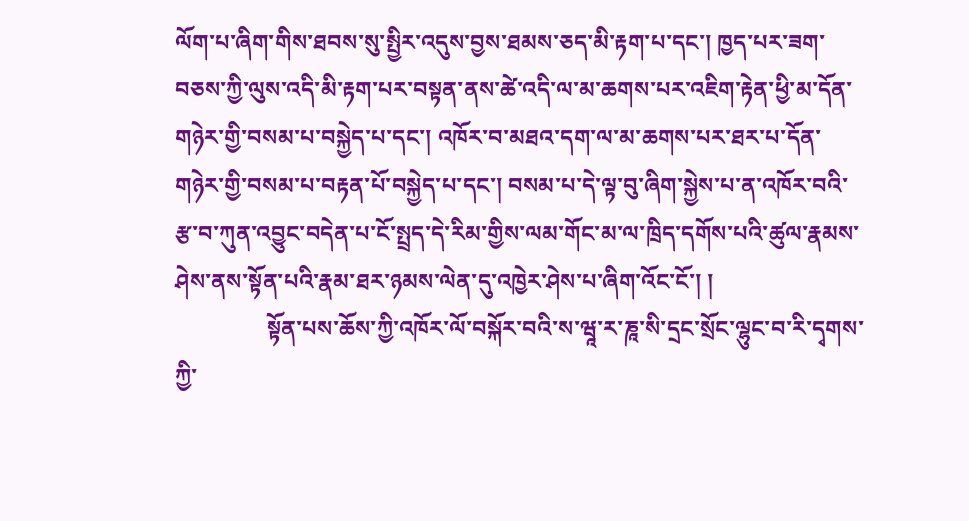ལོག་པ་ཞིག་གིས་ཐབས་སུ་སྤྱིར་འདུས་བྱས་ཐམས་ཅད་མི་རྟག་པ་དང་། ཁྱད་པར་ཟག་བཅས་ཀྱི་ལུས་འདི་མི་རྟག་པར་བསྟན་ནས་ཚེ་འདི་ལ་མ་ཆགས་པར་འཇིག་རྟེན་ཕྱི་མ་དོན་གཉེར་གྱི་བསམ་པ་བསྐྱེད་པ་དང་། འཁོར་བ་མཐའ་དག་ལ་མ་ཆགས་པར་ཐར་པ་དོན་གཉེར་གྱི་བསམ་པ་བརྟན་པོ་བསྐྱེད་པ་དང་། བསམ་པ་དེ་ལྟ་བུ་ཞིག་སྐྱེས་པ་ན་འཁོར་བའི་རྩ་བ་ཀུན་འབྱུང་བདེན་པ་ངོ་སྤྲད་དེ་རིམ་གྱིས་ལམ་གོང་མ་ལ་ཁྲིད་དགོས་པའི་ཚུལ་རྣམས་ཤེས་ནས་སྟོན་པའི་རྣམ་ཐར་ཉམས་ལེན་དུ་འཁྱེར་ཤེས་པ་ཞིག་འོང་ངོ་། །
                སྟོན་པས་ཆོས་ཀྱི་འཁོར་ལོ་བསྐོར་བའི་ས་ཝཱ་ར་ཎཱ་སི་དྲང་སྲོང་ལྷུང་བ་རི་དྭགས་ཀྱི་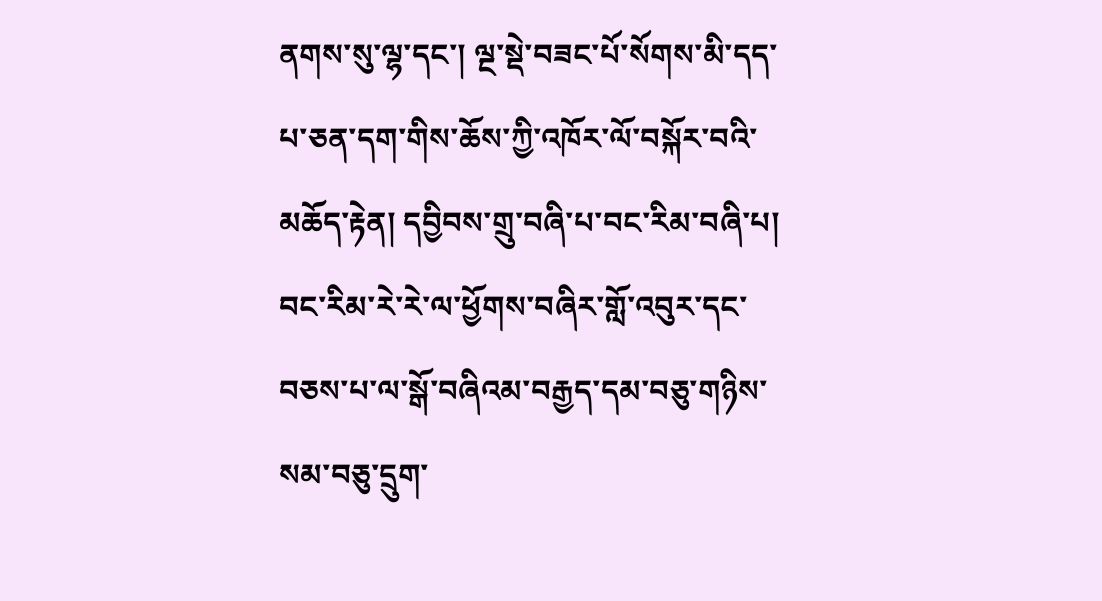ནགས་སུ་ལྷ་དང་། ལྔ་སྡེ་བཟང་པོ་སོགས་མི་དད་པ་ཅན་དག་གིས་ཆོས་ཀྱི་འཁོར་ལོ་བསྐོར་བའི་མཆོད་རྟེན། དབྱིབས་གྲུ་བཞི་པ་བང་རིམ་བཞི་པ། བང་རིམ་རེ་རེ་ལ་ཕྱོགས་བཞིར་གློ་འབུར་དང་བཅས་པ་ལ་སྒོ་བཞིའམ་བརྒྱད་དམ་བཅུ་གཉིས་སམ་བཅུ་དྲུག་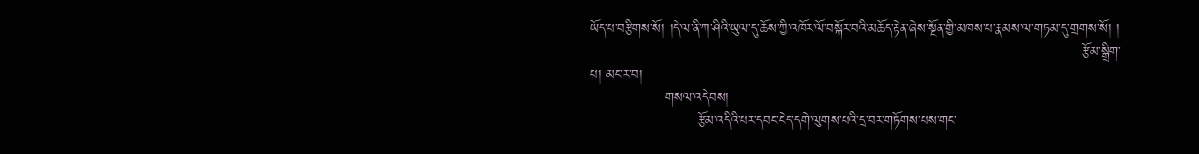ཡོད་པ་བརྩིགས་སོ། །དེ་ལ་ནི་ཀ་ཤིའི་ཡུལ་དུ་ཆོས་ཀྱི་འཁོར་ལོ་བསྐོར་བའི་མཆོད་རྟེན་ཞེས་སྔོན་གྱི་མཁས་པ་རྣམས་ལ་གཏམ་དུ་གྲགས་སོ། །
                                                                                                         རྩོམ་སྒྲིག་པ། མང་ར་བ།
                གསལ་འདེབས།
                       རྩོམ་འདིའི་པར་དབང་ངེད་དགེ་ལུགས་པའི་དྲ་བར་གཏོགས་པས་གང་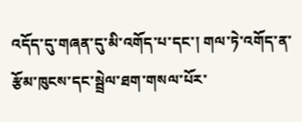འདོད་དུ་གཞན་དུ་མི་འགོད་པ་དང་། གལ་ཏེ་འགོད་ན་རྩོམ་ཁུངས་དང་སྦྲེལ་ཐག་གསལ་པོར་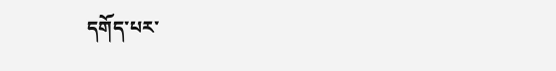དགོད་པར་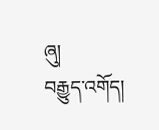ཞུ།
བརྒྱུད་འགོད།